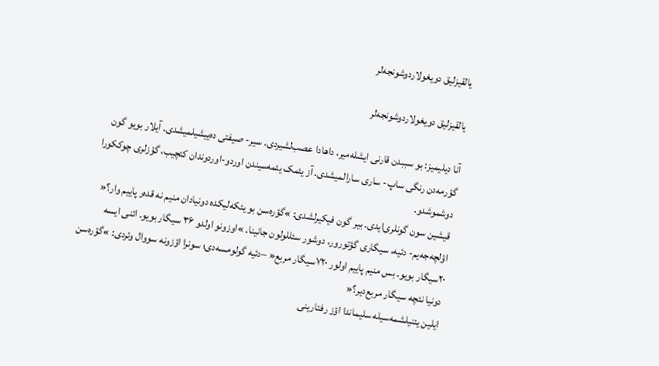یالقیزلیق دویغولاردوشونجه‌لر

یالقیزلیق دویغولاردوشونجه‌لر

آنا دیلیمیز: بو سببدن قارنی ایشله‌میر، داهادا عصب‌لشیردی. سیر- صیفتی ده‌ییشیلمیشدی. آیلار بویو گون گؤرمه‌دن رنگی ساپ- ساری سارالمیشدی. آز یئمک یئمه‌سیندن اوردو-اوردوندان کئچیب، گؤزلری چوککورا دوشموشدو.
قیشین سون گونلری‌ایدی. بیر گون فیکیرلشدی: »گؤره‌سن بو یئکه‌لیکده دونیادان منیم نه قده‌ر پاییم وار؟« اؤلچه‌جه‌یم- دئیه، سیگاری گؤتورور، دوشور سئللولون جانینا. »اوزونو اولدو ۳۶ سیگار بویو. ائنی ایسه ۲۰سیگار بویو. بس منیم پاییم اولور ۷۲۰سیگار مربع« –دئیه گولومسه‌دی؛ سونرا اؤزونه سووال وئردی: »گؤره‌سن دونیا نئچه سیگار مربع‌دیر؟«
ایلین یئنیلشمه‌سیله سلیماندا اؤز رفتارینی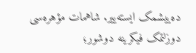ده‌ییشمک ایسته‌ییر. شاهمات مؤهره‌سی دوزلتمک فیکرینه دوشور؛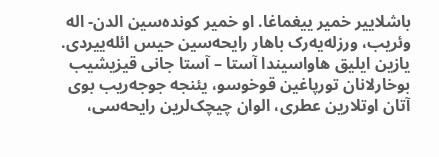باشلاییر خمیر ییغماغا. او خمیر کونده‌سین الدن- اله وئریب، ورزله‌یه‌رک باهار رایحه‌سین حیس ائله‌ییردی. یازین ایلیق هاواسیندا آستا – آستا جانی قیزیشیب بوخارلانان تورپاغین قوخوسو، یئنجه جوجه‌ریب بوی آتان اوتلارین عطری، الوان چیچک‌لرین رایحه‌سی،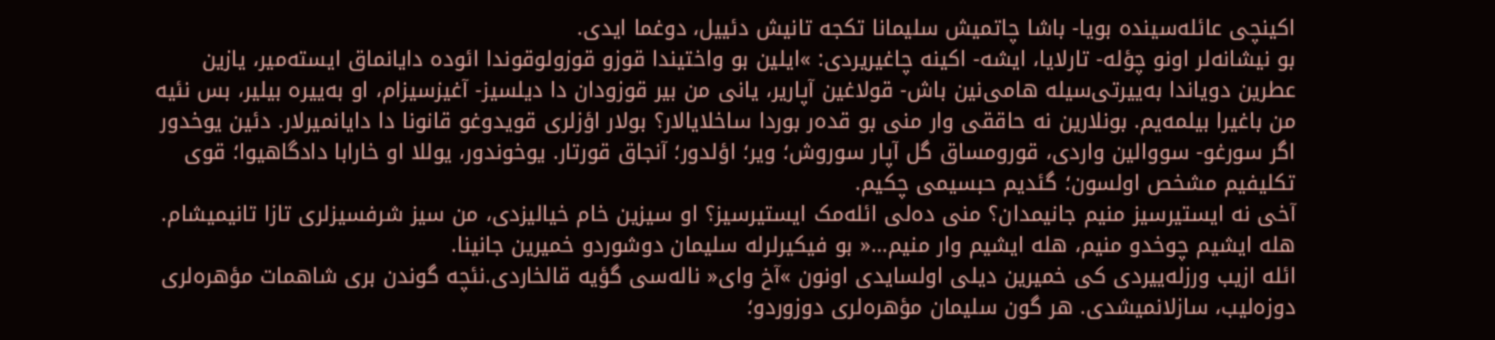اکینچی عائله‌سینده بویا- باشا چاتمیش سلیمانا تکجه تانیش دئییل، دوغما ایدی.
بو نیشانه‌لر اونو چؤله- تارلایا، ایشه- اکینه چاغیریردی: »ایلین بو واختیندا قوزو قوزولوقوندا ائوده دایانماق ایسته‌میر، یازین عطرین دویاندا به‌ییرتی‌سیله هامی‌نین باش- قولاغین آپاریر، یانی من بیر قوزودان دا دیلسیز- آغیزسیزام، او به‌ییره بیلیر، بس نئیه من باغیرا بیلمه‌یم. بونلارین نه حاققی وار منی بو قده‌ر بوردا ساخلایالار؟ بولار اؤزلری قویدوغو قانونا دا دایانمیرلار. دئین یوخدور اگر سورغو- سووالین واردی، قورومساق گل آپار سوروش؛ ویر؛ اؤلدور؛ آنجاق قورتار. یوخوندور، یوللا او خارابا دادگاهیوا؛ قوی تکلیفیم مشخص اولسون؛ گئدیم حبسیمی چکیم.
آخی نه ایستیرسیز منیم جانیمدان؟ منی ده‌لی ائله‌مک ایستیرسیز؟ او سیزین خام خیالیز‌دی، من سیز شرفسیزلری تازا تانیمیشام. هله ایشیم چوخدو منیم، هله ایشیم وار منیم…« بو فیکیرلرله سلیمان دوشوردو خمیرین جانینا.
ائله ازیب ورزله‌ییردی کی خمیرین دیلی اولسایدی اونون »آخ وای« ناله‌سی گؤیه قالخاردی.نئچه گوندن بری شاهمات مؤهره‌لری دوزه‌لیب، سازلانمیشدی. هر گون سلیمان مؤهره‌لری دوزوردو؛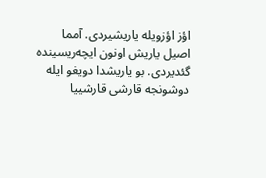اؤز اؤزویله یاریشیردی. آمما اصیل یاریش اونون ایچه‌ریسینده گئدیردی. بو یاریشدا دویغو ایله دوشونجه قارشی قارشییا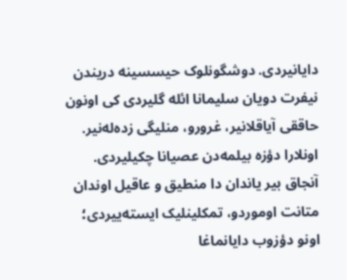دایانیردی. دوشگونلوک حیسسینه دریندن نیفرت دویان سلیمانا ائله گلیردی کی اونون حاققی آیاقلانیر، غرورو، منلیگی زده‌له‌نیر.
اونلارا دؤزه بیلمه‌دن عصیانا چکیلیردی. آنجاق بیر یاندان دا منطیق و عاقیل اوندان متانت اوموردو، تمکلینلیک ایسته‌ییردی؛ اونو دؤزوب دایانماغا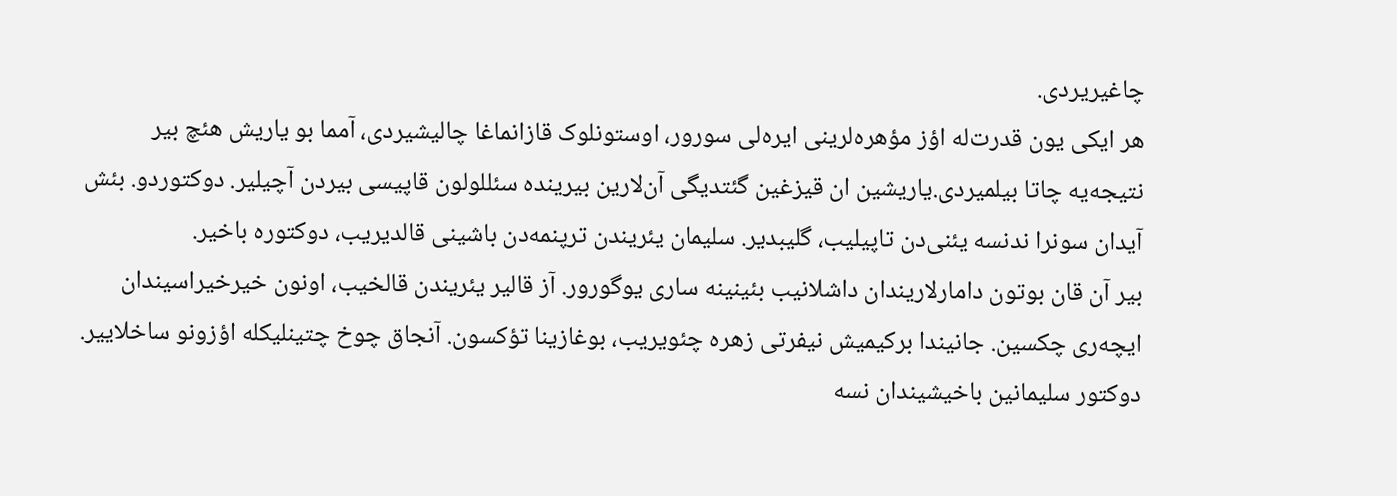چاغیریردی.
هر ایکی یون قدرت‌له اؤز مؤهره‌لرینی ایره‌لی سورور، اوستونلوک قازانماغا چالیشیردی، آمما بو یاریش هئچ بیر نتیجه‌یه چاتا بیلمیردی.یاریشین ان قیزغین گئتدیگی آن‌لارین بیرینده سئللولون قاپیسی بیردن آچیلیر. دوکتوردو. بئش آیدان سونرا ندنسه یئنی‌دن تاپیلیب، گلیبدیر. سلیمان یئریندن ترپنمه‌دن باشینی قالدیریب، دوکتوره باخیر.
بیر آن قان بوتون دامارلاریندان داشلانیب بئینینه ساری یوگورور. آز قالیر یئریندن قالخیب، اونون خیرخیراسیندان ایچه‌ری چکسین. جانیندا برکیمیش نیفرتی زهره چئویریب، بوغازینا تؤکسون. آنجاق چوخ چتینلیکله اؤزونو ساخلاییر. دوکتور سلیمانین باخیشیندان نسه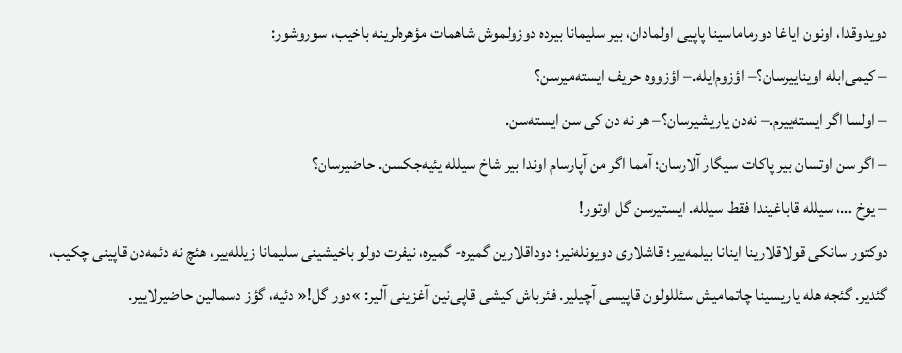دویدوقدا، اونون ایاغا دورماماسینا پاپیی اولمادان، بیر سلیمانا بیرده دوزولموش شاهمات مؤهره‌لرینه باخیب، سوروشور:
– کیمی‌ابله اویناییرسان؟– اؤزوم‌ایله.– اؤزووه حریف ایسته‌میرسن؟
– اولسا اگر ایسته‌ییرم.– نه‌دن یاریشیرسان؟– هر نه دن کی سن ایسته‌سن.
– اگر سن اوتسان بیر پاکات سیگار آلارسان؛ آمما اگر من آپارسام اوندا بیر شاخ سیلله یئیه‌جکسن. حاضیرسان؟
– یوخ …، سیلله قاباغیندا فقط سیلله. ایستیرسن گل اوتور!
دوکتور سانکی قولاقلارینا اینانا بیلمه‌ییر؛ قاشلاری دویونله‌نیر؛ دوداقلارین گمیره- گمیره، نیفرت دولو باخیشینی سلیمانا زیلله‌ییر، هئچ نه دئمه‌دن قاپینی چکیب، گئدیر. گئجه هله یاریسینا چاتمامیش سئللولون قاپیسی آچیلیر. فئرباش کیشی قاپی‌نین آغزینی آلیر: »دور گل!« دئیه، گؤز دسمالین حاضیرلاییر.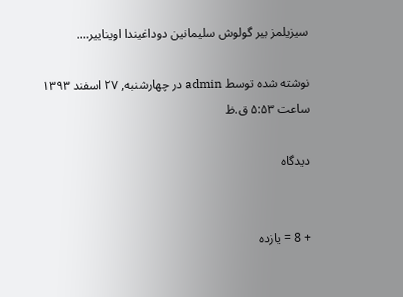سیزیلمز بیر گولوش سلیمانین دوداغیندا اویناییر….

نوشته شده توسط admin در چهارشنبه, ۲۷ اسفند ۱۳۹۳ ساعت ۵:۵۳ ق.ظ

دیدگاه


+ 8 = یازده